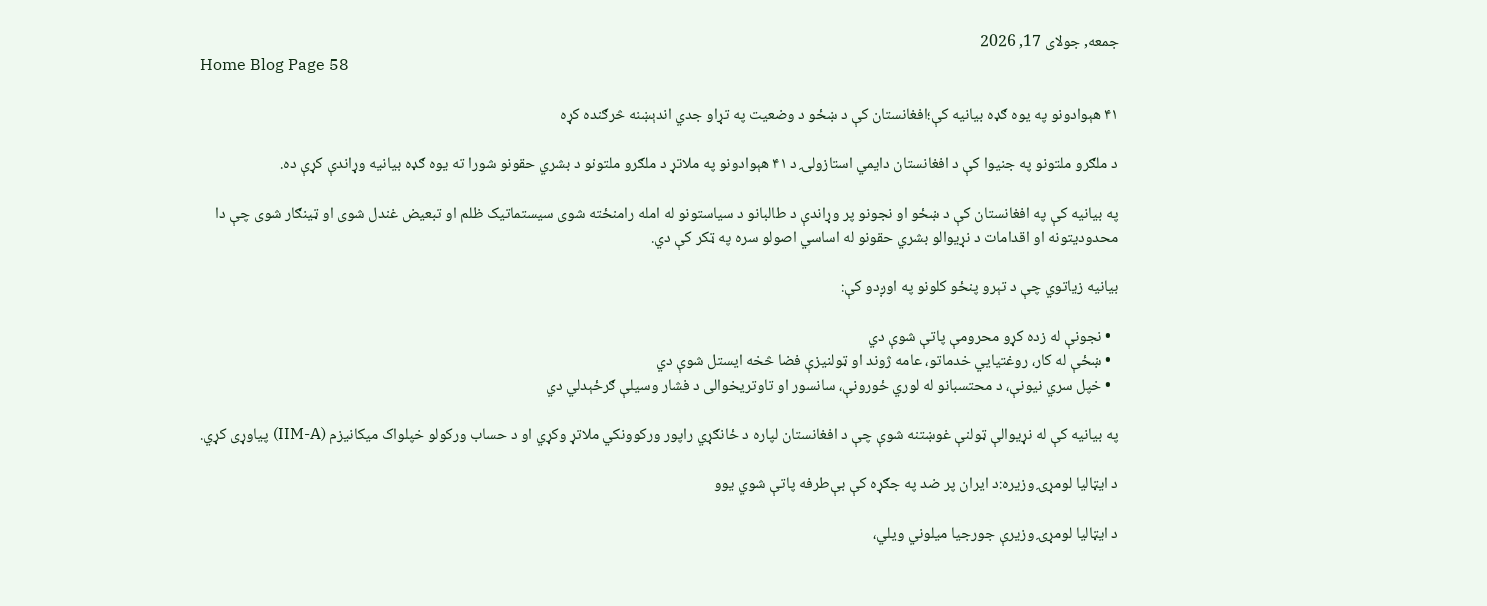جمعه, جولای 17, 2026
Home Blog Page 58

۴۱ هېوادونو په یوه ګډه بیانیه کې؛افغانستان کې د ښځو د وضعیت په تړاو جدي اندېښنه څرګنده کړه

د ملګرو ملتونو په جنیوا کې د افغانستان دایمي استازولۍ د ۴۱ هېوادونو په ملاتړ د ملګرو ملتونو د بشري حقونو شورا ته یوه ګډه بیانیه وړاندې کړې ده.

په بیانیه کې په افغانستان کې د ښځو او نجونو پر وړاندې د طالبانو د سیاستونو له امله رامنځته شوی سیستماتیک ظلم او تبعیض غندل شوی او ټینګار شوی چې دا محدودیتونه او اقدامات د نړیوالو بشري حقونو له اساسي اصولو سره په ټکر کې دي.

بیانیه زیاتوي چې د تېرو پنځو کلونو په اوږدو کې:

  • نجونې له زده کړو محرومې پاتې شوې دي
  • ښځې له کار، روغتیايي خدماتو، عامه ژوند او ټولنیزې فضا څخه ایستل شوې دي
  • خپل سري نیونې، د محتسبانو له لوري ځورونې، سانسور او تاوتریخوالی د فشار وسیلې ګرځېدلي دي

په بیانیه کې له نړیوالې ټولنې غوښتنه شوې چې د افغانستان لپاره د ځانګړي راپور ورکوونکي ملاتړ وکړي او د حساب ورکولو خپلواک میکانیزم (IIM-A) پیاوړی کړي.

د ایټالیا لومړۍ وزیره:د ایران پر ضد په جګړه کې بې‌طرفه پاتې شوي یوو

د ایټالیا لومړۍ وزیرې جورجیا میلوني ویلي،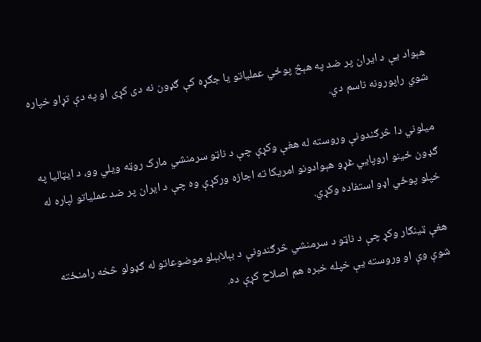هېواد یې د ایران پر ضد په هېڅ پوځي عملیاتو یا جګړه کې ګډون نه دی کړی او په دې تړاو خپاره شوي راپورونه ناسم دي.

میلوني دا څرګندونې وروسته له هغې وکړې چې د ناټو سرمنشي مارک روټه ویلي وو، د ایټالیا په ګډون ځینو اروپايي غړو هېوادونو امریکا ته اجازه ورکړې وه چې د ایران پر ضد عملیاتو لپاره له خپلو پوځي اډو استفاده وکړي.

هغې ټینګار وکړ چې د ناټو د سرمنشي څرګندونې د بېلابېلو موضوعاتو له ګډولو څخه رامنځته شوې وې او وروسته یې خپله خبره هم اصلاح کړې ده.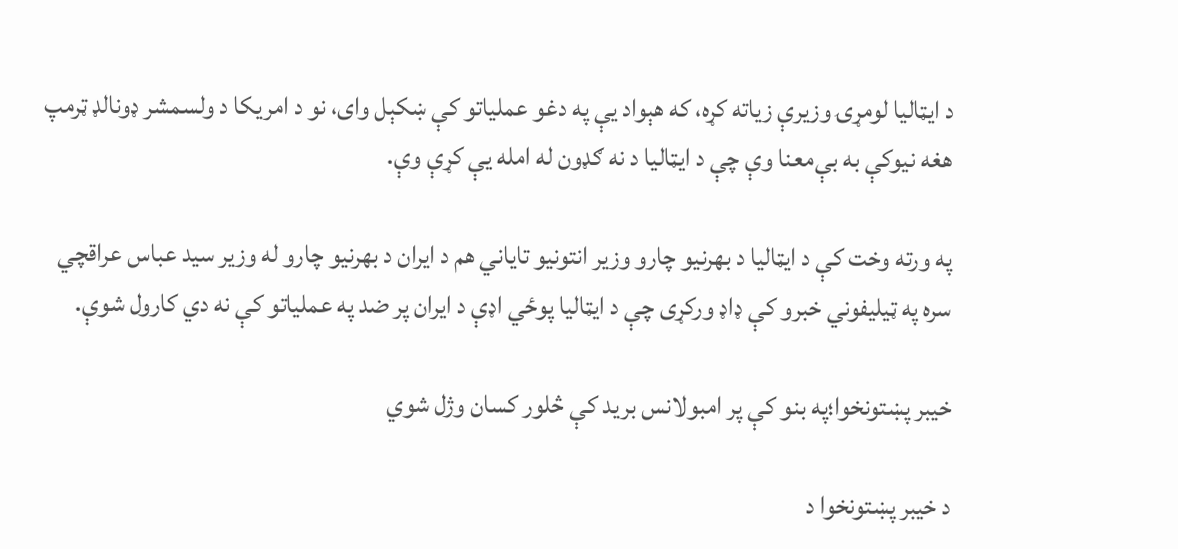د ایټالیا لومړۍ وزیرې زیاته کړه، که هېواد یې په دغو عملیاتو کې ښکېل وای، نو د امریکا د ولسمشر ډونالډ ټرمپ هغه نیوکې به بې‌معنا وې چې د ایټالیا د نه ګډون له امله یې کړې وې.

په ورته وخت کې د ایټالیا د بهرنیو چارو وزیر انتونیو تایاني هم د ایران د بهرنیو چارو له وزیر سید عباس عراقچي سره په ټیلیفوني خبرو کې ډاډ ورکړی چې د ایټالیا پوځي اډې د ایران پر ضد په عملیاتو کې نه دي کارول شوې.

خيبر پښتونخوا؛په بنو کې پر امبولانس برید کې څلور کسان وژل شوي

د خیبر پښتونخوا د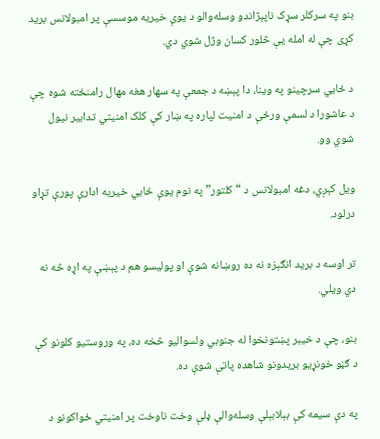بنو په سرکلر سړک ناپېژاندو وسله‌والو د یوې خیریه موسسې پر امبولانس برید کړی چې له امله یې څلور کسان وژل شوي دي.

د ځايي سرچینو په وینا، دا پېښه د جمعې په سهار هغه مهال رامنځته شوه چې د عاشورا د لسمې ورځې د امنیت لپاره په ښار کې کلک امنیتي تدابیر نیول شوي وو.

ویل کېږي، دغه امبولانس د “کلتور” په نوم یوې ځايي خیریه ادارې پورې تړاو درلود.

تر اوسه د برید انګېزه نه ده روښانه شوې او پولیسو هم د پېښې په اړه څه نه دي ويلي.

بنو، چې د خیبر پښتونخوا له جنوبي ولسوالیو څخه ده، په وروستیو کلونو کې د ګڼو خونړیو بریدونو شاهده پاتې شوې ده.

په دې سیمه کې بېلابېلې وسله‌والې ډلې وخت ناوخت پر امنیتي ځواکونو د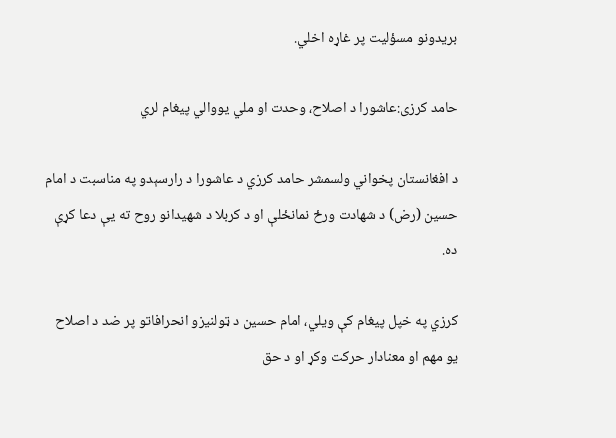بریدونو مسؤلیت پر غاړه اخلي.

حامد کرزی:عاشورا د اصلاح، وحدت او ملي یووالي پیغام لري

د افغانستان پخواني ولسمشر حامد کرزي د عاشورا د رارسېدو په مناسبت د امام حسین (رض) د شهادت ورځ نمانځلې او د کربلا د شهیدانو روح ته یې دعا کړې ده.

کرزي په خپل پیغام کې ویلي، امام حسین د ټولنیزو انحرافاتو پر ضد د اصلاح یو مهم او معنادار حرکت وکړ او د حق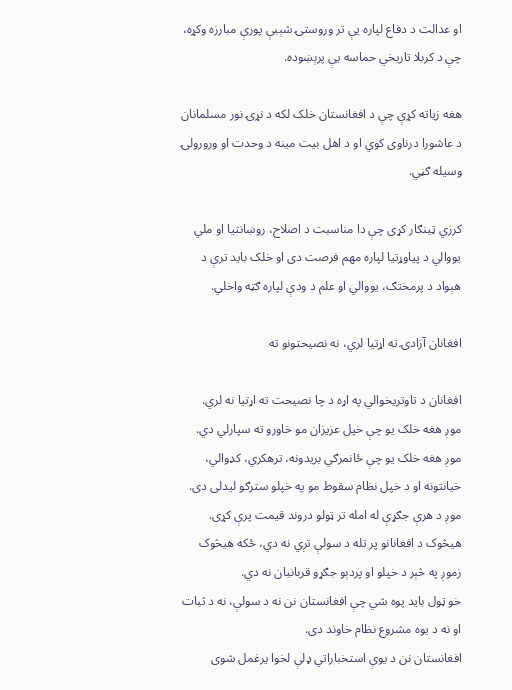او عدالت د دفاع لپاره یې تر وروستۍ شېبې پورې مبارزه وکړه، چې د کربلا تاریخي حماسه یې پرېښوده.

هغه زیاته کړې چې د افغانستان خلک لکه د نړۍ نور مسلمانان د عاشورا درناوی کوي او د اهل بیت مینه د وحدت او ورورولۍ وسیله ګڼي.

کرزي ټینګار کړی چې دا مناسبت د اصلاح، روښانتیا او ملي یووالي د پیاوړتیا لپاره مهم فرصت دی او خلک باید ترې د هېواد د پرمختګ، یووالي او علم د ودې لپاره ګټه واخلي.

افغانان آزادۍ ته اړتیا لري، نه نصیحتونو ته

افغانان د تاوتریخوالي په اړه د چا نصیحت ته اړتیا نه لري.
موږ هغه خلک یو چې خپل عزیزان مو خاورو ته سپارلي دي. موږ هغه خلک یو چې ځانمرګي بریدونه، ترهکري، کډوالي، خیانتونه او د خپل نظام سقوط مو په خپلو سترګو لیدلی دی. موږ د هرې جګړې له امله تر ټولو دروند قیمت پرې کړی. هیڅوک د افغانانو پر تله د سولې تږي نه دي، ځکه هیڅوک زموږ په څېر د خپلو او پردېو جګړو قربانیان نه دي.
خو ټول باید پوه شي چې افغانستان نن نه د سولې، نه د ثبات او نه د یوه مشروع نظام خاوند دی.
افغانستان نن د یوې استخباراتي ډلې لخوا یرغمل شوی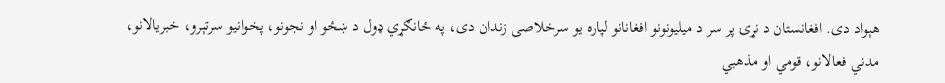هېواد دی. افغانستان د نړۍ پر سر د میلیونونو افغانانو لپاره یو سرخلاصی زندان دی، په ځانګړي ډول د ښځو او نجونو، پخوانیو سرتېرو، خبریالانو، مدني فعالانو، قومي او مذهبي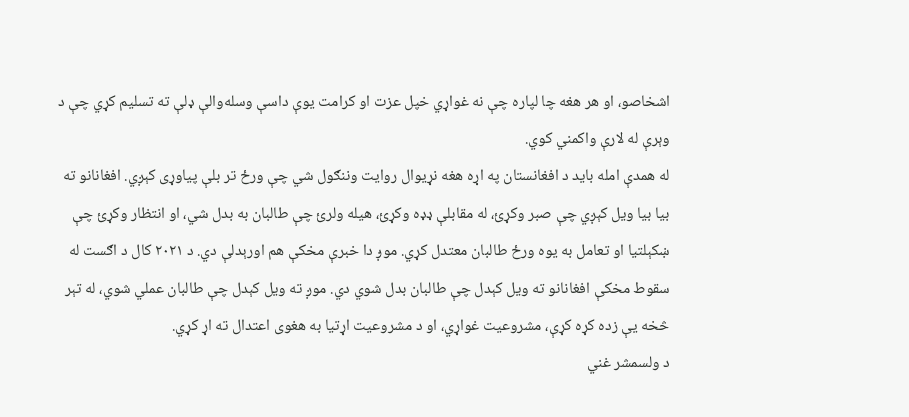اشخاصو، او هر هغه چا لپاره چې نه غواړي خپل عزت او کرامت یوې داسې وسله‌والې ډلې ته تسلیم کړي چې د وېرې له لارې واکمني کوي.
له همدې امله باید د افغانستان په اړه هغه نړیوال روایت وننګول شي چې ورځ تر بلې پیاوړی کېږي. افغانانو ته بیا بیا ویل کېږي چې صبر وکړئ، له مقابلې ډډه وکړئ، هیله ولرئ چې طالبان به بدل شي، او انتظار وکړئ چې ښکېلتیا او تعامل به یوه ورځ طالبان معتدل کړي. موږ دا خبرې مخکې هم اورېدلې دي. د ۲۰۲۱ کال د اګست له سقوط مخکې افغانانو ته ویل کېدل چې طالبان بدل شوي دي. موږ ته ویل کېدل چې طالبان عملي شوي، له تېر څخه یې زده کړه کړې، مشروعیت غواړي، او د مشروعیت اړتیا به هغوی اعتدال ته اړ کړي.
د ولسمشر غني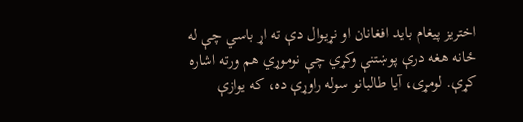اختریز پیغام باید افغانان او نړیوال دې ته اړ باسي چې له ځانه هغه درې پوښتنې وکړي چې نوموړي هم ورته اشاره کړې. لومړی، آیا طالبانو سوله راوړې ده، که یوازې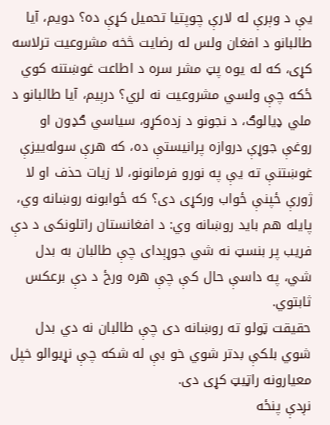یې د وېرې له لارې چوپتیا تحمیل کړې ده؟ دویم، آیا طالبانو د افغان ولس له رضایت څخه مشروعیت ترلاسه کړی، که له یوه پټ مشر سره د اطاعت غوښتنه کوي ځکه چې ولسي مشروعیت نه لري؟ درېیم، آیا طالبانو د ملي ډیالوګ، د نجونو د زده‌کړو، سیاسي ګډون او روغې جوړې دروازه پرانیستې ده، که هرې سوله‌ییزې غوښتنې ته یې په نورو فرمانونو، لا زیات حذف او لا ژورې ځپنې ځواب ورکړی دی؟ که ځوابونه روښانه وي، پایله هم باید روښانه وي: د افغانستان راتلونکی د دې فریب پر بنسټ نه شي جوړېدای چې طالبان به بدل شي، په داسې حال کې چې هره ورځ د دې برعکس ثابتوي.
حقیقت ټولو ته روښانه دی چې طالبان نه دي بدل شوي بلکې بدتر شوي خو بې له شکه چې نړیوالو خپل معیارونه راټیټ کړی دی.
نږدې پنځه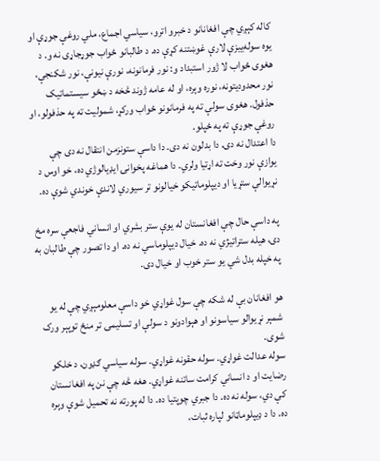کاله کېږي چې افغانانو د خبرو اترو، سیاسي اجماع، ملي روغې جوړې او یوه سوله‌ییزې لارې غوښتنه کړې ده. د طالبانو ځواب جوړجاړی نه و. د هغوی ځواب لا ژور استبداد و: نور فرمانونه، نورې نیونې، نور شکنجې، نور محدودیتونه، نوره وېره، او له عامه ژوند څخه د ښځو سیستماتیک حذفول. هغوی سولې ته په فرمانونو ځواب ورکړ، شمولیت ته په حذفولو، او روغې جوړې ته په ځپلو.
دا اعتدال نه دی. دا بدلون نه دی. دا داسې ستونزمن انتقال نه دی چې یوازې نور وخت ته اړتیا ولري. دا هماغه پخوانۍ ایډیالوژي ده، خو اوس د نړیوالې ستړیا او دیپلوماتیکو خیالونو تر سیوري لاندې خوندي شوې ده.

په داسې حال چې افغانستان له یوې ستر بشري او انساني فاجعې سره مخ دی، هیله ستراتیژي نه ده. خیال دیپلوماسي نه ده. او دا تصور چې طالبان به په خپله بدل شي یو ستر خوب او خیال دی.

هو افغانان بې له شکه چې سول غواړي خو داسې معلومېږي چې له یو شمېر نړیوالو سیاسونو او هېوادونو د سولې او تسلیمۍ تر منځ توپېر ورک شوی.
سوله عدالت غواړي. سوله حقونه غواړي. سوله سیاسي ګډون، د خلکو رضایت او د انساني کرامت ساتنه غواړي. هغه څه چې نن په افغانستان کې دي، سوله نه ده. دا جبري چوپتیا ده. دا له پورته نه تحمیل شوې وېره ده. دا د ډیپلوماټانو لپاره ثبات،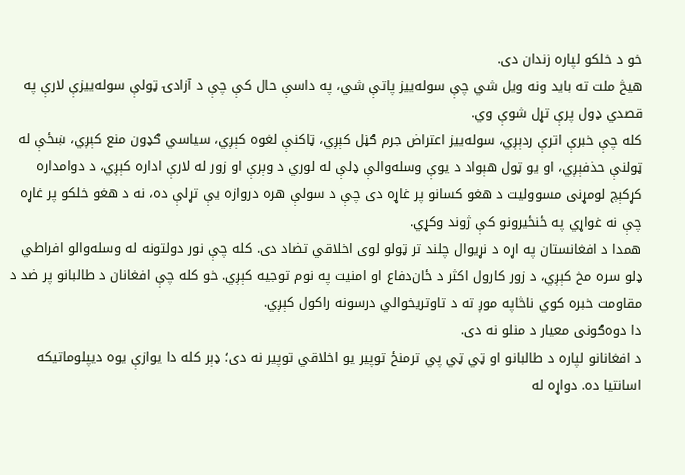خو د خلکو لپاره زندان دی.
هیڅ ملت ته باید ونه ویل شي چې سوله‌ییز پاتې شي، په داسې حال کې چې د آزادۍ ټولې سوله‌ییزې لارې په قصدي ډول پرې تړل شوې وي.
کله چې خبرې اترې ردېږي، سوله‌ییز اعتراض جرم ګڼل کېږي، ټاکنې لغوه کېږي، سیاسي ګډون منع کېږي، ښځې له ټولنې حذفېږي، او یو ټول هېواد د یوې وسله‌والې ډلې له لوري د وېرې او زور له لارې اداره کېږي، د دوامداره کړکېچ لومړنی مسوولیت د هغو کسانو پر غاړه دی چې د سولې هره دروازه یې تړلې ده، نه د هغو خلکو پر غاړه چې نه غواړي په ځنځیرونو کې ژوند وکړي.
همدا د افغانستان په اړه د نړیوال چلند تر ټولو لوی اخلاقي تضاد دی. کله چې نور دولتونه له وسله‌والو افراطي ډلو سره مخ کېږي، د زور کارول اکثر د ځان‌دفاع او امنیت په نوم توجیه کېږي. خو کله چې افغانان د طالبانو پر ضد د مقاومت خبره کوي ناڅاپه موږ ته د تاوتریخوالي درسونه راکول کېږي.
دا دوه‌ګونی معیار د منلو نه دی.
د افغانانو لپاره د طالبانو او ټي ټي پي ترمنځ توپیر یو اخلاقي توپیر نه دی؛ ډېر کله دا یوازې یوه دیپلوماتیکه اسانتیا ده. دواړه له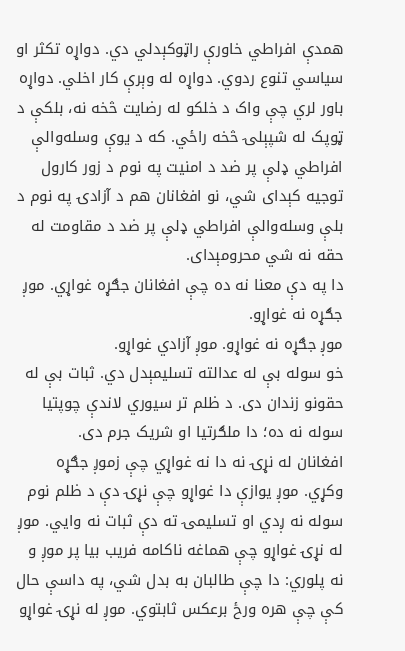همدې افراطي خاورې راټوکېدلي دي. دواړه تکثر او سیاسي تنوع ردوي. دواړه له وېرې کار اخلي. دواړه باور لري چې واک د خلکو له رضایت څخه نه، بلکې د ټوپک له شپېلۍ څخه راځي. که د یوې وسله‌والې افراطي ډلې پر ضد د امنیت په نوم د زور کارول توجیه کېدای شي، نو افغانان هم د آزادۍ په نوم د بلې وسله‌والې افراطي ډلې پر ضد د مقاومت له حقه نه شي محرومېدای.
دا په دې معنا نه ده چې افغانان جګړه غواړي. موږ جګړه نه غواړو.
موږ جګړه نه غواړو. موږ آزادي غواړو.
خو سوله بې له عدالته تسلیمېدل دي. ثبات بې له حقونو زندان دی. د ظلم تر سیوري لاندې چوپتیا سوله نه ده؛ دا ملګرتیا او شریک جرم دی.
افغانان له نړۍ نه دا نه غواړي چې زموږ جګړه وکړي. موږ یوازې دا غواړو چې نړۍ دې د ظلم نوم سوله نه ږدي او تسلیمۍ ته دې ثبات نه وايي. موږ له نړۍ غواړو چې هماغه ناکامه فریب بیا پر موږ و نه پلوري: دا چې طالبان به بدل شي، په داسې حال کې چې هره ورځ برعکس ثابتوي. موږ له نړۍ غواړو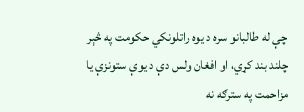چې له طالبانو سره د یوه راتلونکي حکومت په څېر چلند بند کړي، او افغان ولس دې د یوې ستونزې یا مزاحمت په سترګه نه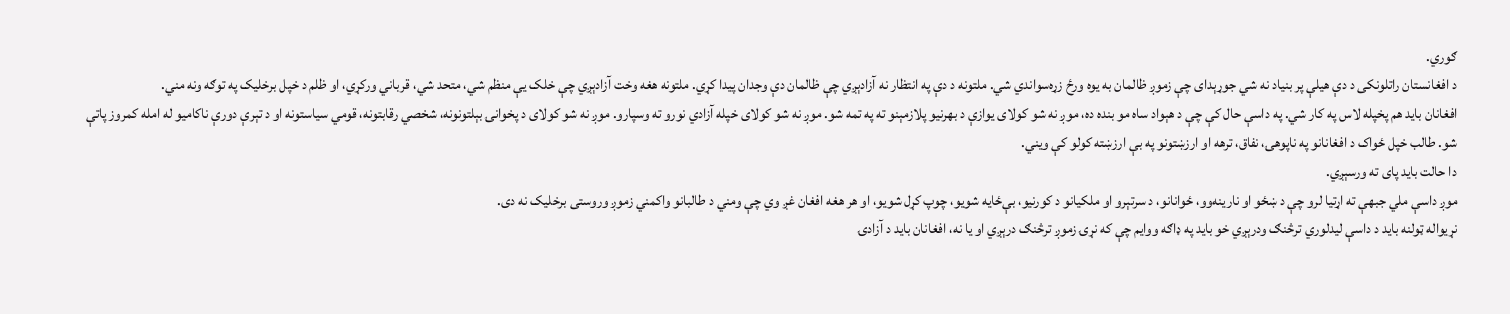ګوري.
د افغانستان راتلونکی د دې هیلې پر بنیاد نه شي جوړېدای چې زموږ ظالمان به یوه ورځ زړه‌سواندي شي. ملتونه د دې په انتظار نه آزادېږي چې ظالمان دې وجدان پیدا کړي. ملتونه هغه وخت آزادېږي چې خلک یې منظم شي، متحد شي، قرباني ورکړي، او ظلم د خپل برخلیک په توګه ونه مني.
افغانان باید هم پخپله لاس په کار شي. په داسې حال کې چې د هېواد ساه مو بنده ده، موږ نه شو کولای یوازې د بهرنیو پلازمېنو ته په تمه شو. موږ نه شو کولای خپله آزادي نورو ته وسپارو. موږ نه شو کولای د پخوانۍ بېلتونونه، شخصي رقابتونه، قومي سیاستونه او د تېرې دورې ناکامیو له امله کمروز پاتې شو. طالب خپل ځواک د افغانانو په ناپوهۍ، نفاق، ترهه او ارزښتونو په بې ارزښته کولو کې ویني.
دا حالت باید پای ته ورسېږي.
موږ داسې ملي جبهې ته اړتیا لرو چې د ښځو او نارینه‌وو، ځوانانو، د سرتېرو او ملکیانو د کورنیو، بې‌ځایه شویو، چوپ کړل شویو، او هر هغه افغان غږ وي چې ومني د طالبانو واکمني زموږ وروستی برخلیک نه دی.
نړیواله ټولنه باید د داسې لیدلوري ترڅنګ ودرېږي خو باید په ډاګه ووایم چې که نړۍ زموږ ترڅنګ درېږي او یا نه، افغانان باید د آزادۍ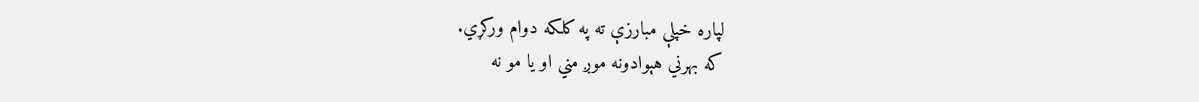لپاره خپلې مبارزې ته په کلکه دوام ورکړي.
که بهرني هېوادونه موږ مني او یا مو نه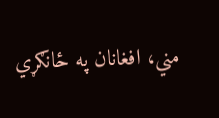مني، افغانان په ځانګړي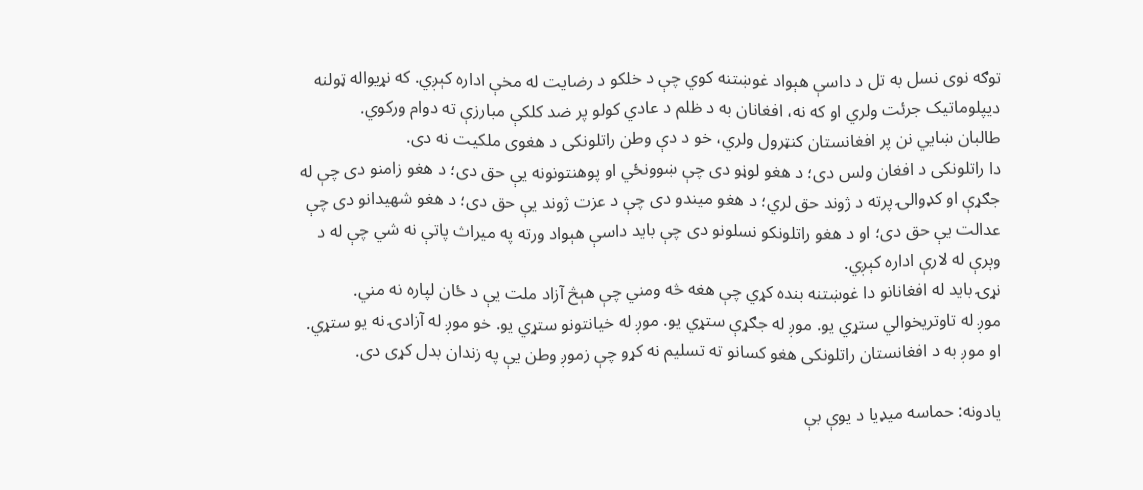توګه نوی نسل به تل د داسې هېواد غوښتنه کوي چې د خلکو د رضایت له مخې اداره کېږي. که نړیواله ټولنه دیپلوماتیک جرئت ولري او که نه، افغانان به د ظلم د عادي کولو پر ضد کلکې مبارزې ته دوام ورکوي.
طالبان ښايي نن پر افغانستان کنټرول ولري، خو د دې وطن راتلونکی د هغوی ملکیت نه دی.
دا راتلونکی د افغان ولس دی؛ د هغو لوڼو دی چې ښوونځي او پوهنتونونه یې حق دی؛ د هغو زامنو دی چې له جګړې او کډوالۍ پرته د ژوند حق لري؛ د هغو میندو دی چې د عزت ژوند یې حق دی؛ د هغو شهیدانو دی چې عدالت یې حق دی؛ او د هغو راتلونکو نسلونو دی چې باید داسې هېواد ورته په میراث پاتې نه شي چې له د وېرې له لارې اداره کېږي.
نړۍ باید له افغانانو دا غوښتنه بنده کړي چې هغه څه ومني چې هېڅ آزاد ملت یې د ځان لپاره نه مني.
موږ له تاوتریخوالي ستړي یو. موږ له جګړې ستړي یو. موږ له خیانتونو ستړي یو. خو موږ له آزادۍ نه یو ستړي.
او موږ به د افغانستان راتلونکی هغو کسانو ته تسلیم نه کړو چې زموږ وطن یې په زندان بدل کړی دی.

یادونه: حماسه میډیا د یوې بې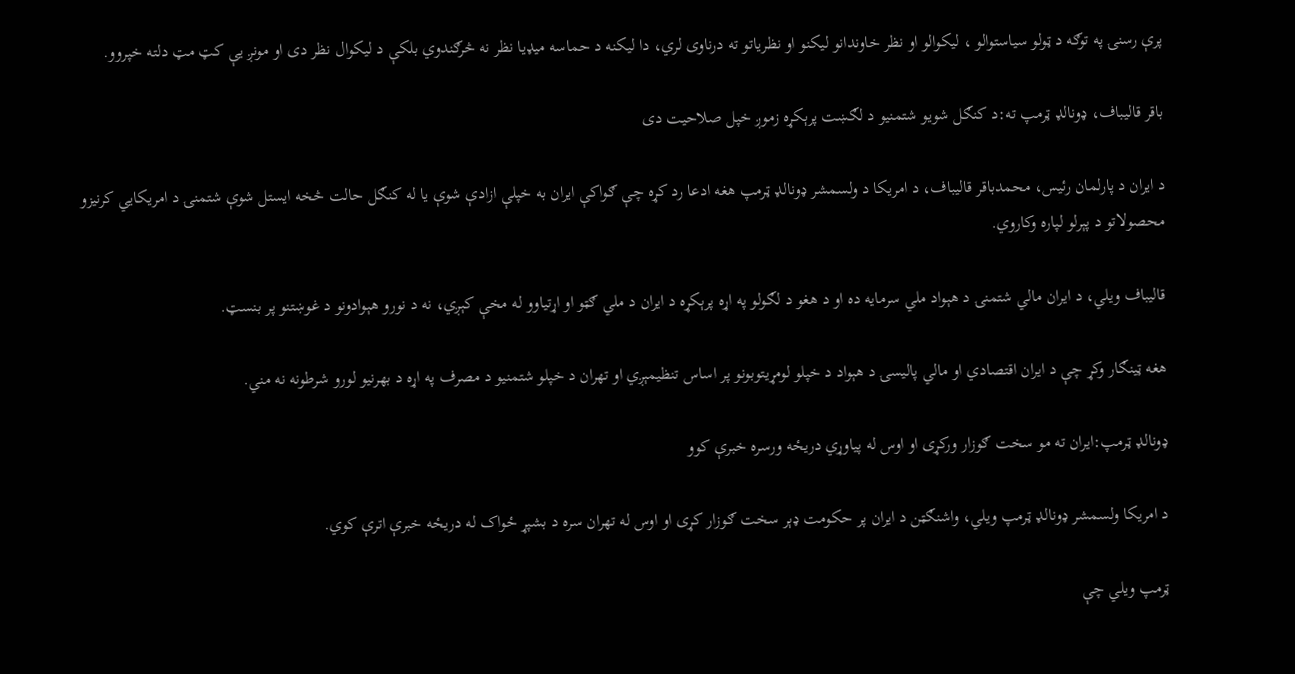پرې رسنۍ په توګه د ټولو سیاستوالو ، لیکوالو او نظر خاوندانو لیکنو او نظریاتو ته درناوی لري، دا لیکنه د حماسه میډیا نظر نه څرګندوي بلکې د لیکوال نظر دی او مونږ یې کټ مټ دلته خپروو.

باقر قالیباف، ډونالډ ټرمپ ته:د کنګل شویو شتمنیو د لګښت پرېکړه زموږ خپل صلاحیت دی

د ایران د پارلمان رئیس، محمدباقر قالیباف، د امریکا د ولسمشر ډونالډ ټرمپ هغه ادعا رد کړه چې ګواکې ایران به خپلې ازادې شوې یا له کنګل حالت څخه ایستل شوې شتمنۍ د امریکايي کرنیزو محصولاتو د پېرلو لپاره وکاروي.

قالیباف ویلي، د ایران مالي شتمنۍ د هېواد ملي سرمایه ده او د هغو د لګولو په اړه پرېکړه د ایران د ملي ګټو او اړتیاوو له مخې کېږي، نه د نورو هېوادونو د غوښتنو پر بنسټ.

هغه ټینګار وکړ چې د ایران اقتصادي او مالي پالیسۍ د هېواد د خپلو لومړیتوبونو پر اساس تنظیمېږي او تهران د خپلو شتمنیو د مصرف په اړه د بهرنیو لورو شرطونه نه مني.

ډونالډ ټرمپ:ایران ته مو سخت ګوزار ورکړی او اوس له پیاوړي دریځه ورسره خبرې کوو

د امریکا ولسمشر ډونالډ ټرمپ ویلي، واشنګټن د ایران پر حکومت ډېر سخت ګوزار کړی او اوس له تهران سره د بشپړ ځواک له دریځه خبرې اترې کوي.

ټرمپ ويلي چې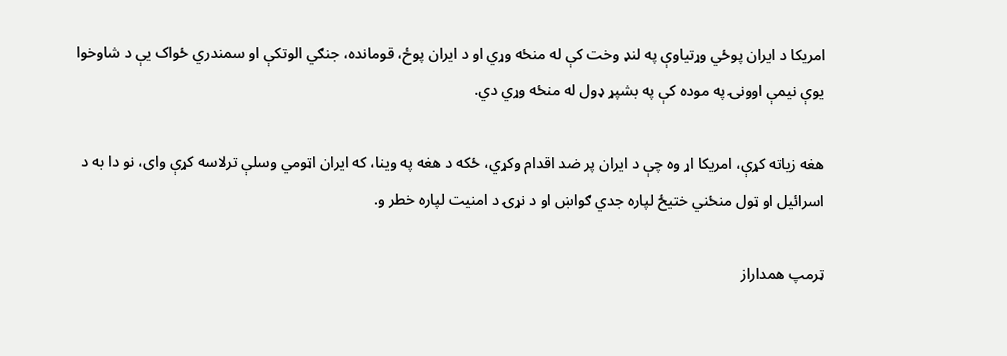امریکا د ایران پوځي وړتیاوې په لنډ وخت کې له منځه وړي او د ایران پوځ، قومانده، جنګي الوتکې او سمندري ځواک یې د شاوخوا یوې نیمې اوونۍ په موده کې په بشپړ ډول له منځه وړي دي.

هغه زیاته کړې، امریکا اړ وه چې د ایران پر ضد اقدام وکړي، ځکه د هغه په وینا، که ایران اټومي وسلې ترلاسه کړې وای، نو دا به د اسرائیل او ټول منځني ختیځ لپاره جدي ګواښ او د نړۍ د امنیت لپاره خطر و.

ټرمپ همداراز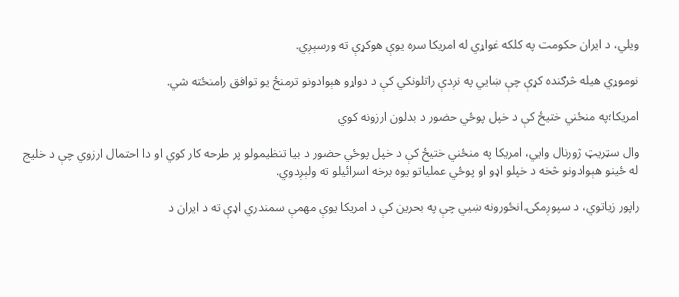ویلي، د ایران حکومت په کلکه غواړي له امریکا سره یوې هوکړې ته ورسېږي.

نوموړي هیله څرګنده کړې چې ښايي په نږدې راتلونکي کې د دواړو هېوادونو ترمنځ یو توافق رامنځته شي.

امریکا؛په منځني ختیځ کې د خپل پوځي حضور د بدلون ارزونه کوي

وال سټریټ ژورنال وايي، امریکا په منځني ختیځ کې د خپل پوځي حضور د بیا تنظیمولو پر طرحه کار کوي او دا احتمال ارزوي چې د خلیج له ځینو هېوادونو څخه د خپلو اډو او پوځي عملیاتو یوه برخه اسرائیلو ته ولېږدوي.

راپور زیاتوي، د سپوږمکۍ انځورونه ښيي چې په بحرین کې د امریکا یوې مهمې سمندري اډې ته د ایران د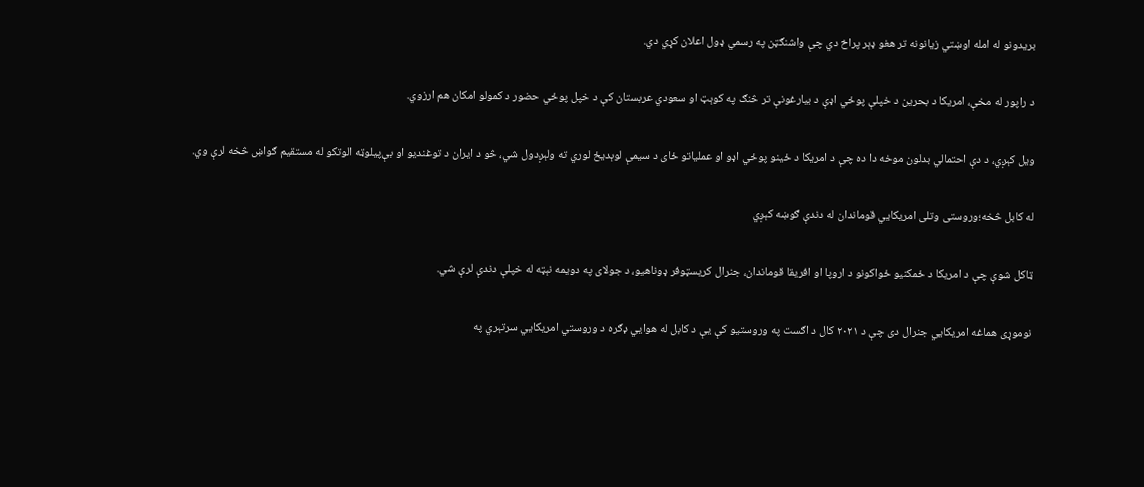بریدونو له امله اوښتي زیانونه تر هغو ډېر پراخ دي چې واشنګټن په رسمي ډول اعلان کړي دي.

د راپور له مخې، امریکا د بحرین د خپلې پوځي اډې د بیارغونې تر څنګ په کوېټ او سعودي عربستان کې د خپل پوځي حضور د کمولو امکان هم ارزوي.

ویل کېږي، د دې احتمالي بدلون موخه دا ده چې د امریکا د ځینو پوځي اډو او عملیاتو ځای د سیمې لوېدیځ لوري ته ولېږدول شي، څو د ایران د توغندیو او بې‌پیلوټه الوتکو له مستقیم ګواښ څخه لرې وي.

له کابل څخه؛وروستی وتلی امریکايي قوماندان له دندې ګوښه کېږي

ټاکل شوې چې د امریکا د ځمکنیو ځواکونو د اروپا او افریقا قوماندان، جنرال کریسټوفر ډوناهیو، د جولای په دویمه نېټه له خپلې دندې لرې شي.

نوموړی هماغه امریکايي جنرال دی چې د ۲۰۲۱ کال د اګست په وروستیو کې یې د کابل له هوايي ډګره د وروستي امریکايي سرتېري په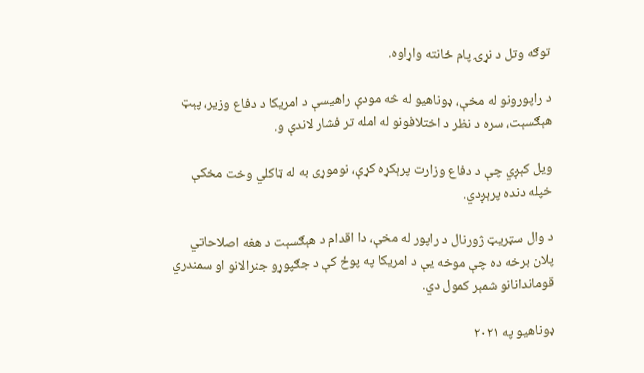توګه وتل د نړۍ پام ځانته واړاوه.

د راپورونو له مخې، ډوناهیو له څه مودې راهیسې د امریکا د دفاع وزیر، پېټ هېګسېت، سره د نظر د اختلافونو له امله تر فشار لاندې و.

ویل کېږي چې د دفاع وزارت پرېکړه کړې، نوموړی به له ټاکلي وخت مخکې خپله دنده پرېږدي.

د وال سټریټ ژورنال د راپور له مخې، دا اقدام د هېګسېت د هغه اصلاحاتي پلان برخه ده چې موخه یې د امریکا په پوځ کې د جګپوړو جنرالانو او سمندري قوماندانانو شمېر کمول دي.

ډوناهیو په ۲۰۲۱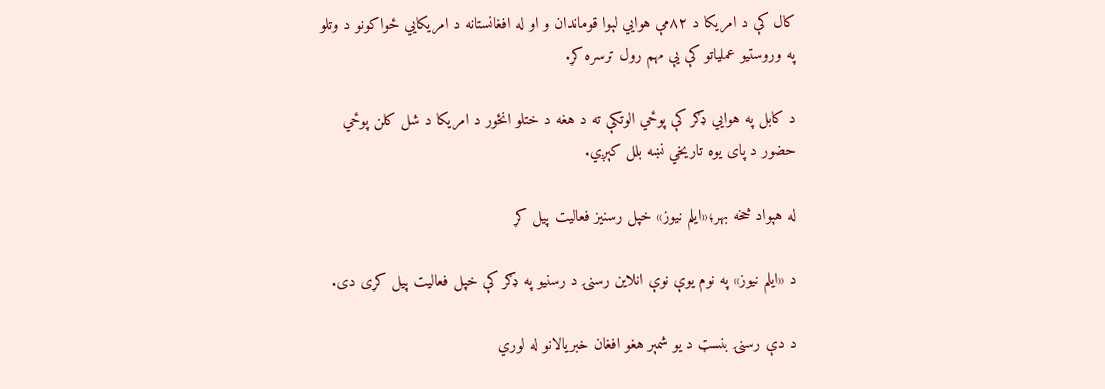کال کې د امریکا د ۸۲مې هوايي لېوا قوماندان و او له افغانستانه د امریکايي ځواکونو د وتلو په وروستیو عملیاتو کې یې مهم رول ترسره کړ.

د کابل په هوايي ډګر کې پوځي الوتکې ته د هغه د ختلو انځور د امریکا د شل کلن پوځي حضور د پای یوه تاریخي نښه بلل کېږي.

له هېواد څخه بهر؛«ایلم نیوز» خپل رسنيز فعالیت پیل کړ

د «ایلم نیوز» په نوم یوې نوې انلاین رسنۍ د رسنیو په ډګر کې خپل فعالیت پیل کړی دی.

د دې رسنۍ بنسټ د یو شمېر هغو افغان خبریالانو له لوري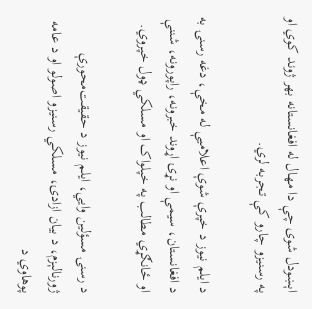اېښودل شوی چې دا مهال له افغانستانه بهر ژوند کوي او په رسنیزو چارو کې تجربه لري.

د ایلم نیوز د خپرې شوې اعلامیې له مخې، دغه رسنۍ به د افغانستان، سیمې او نړۍ اړوند خبرونه، راپورونه، شننې او ځانګړي مطالب په خپلواک او مسلکي ډول خپروي.

د رسنۍ مسؤلین وايي، ایلم نیوز د حقیقت‌محورې ژورنالېزم، د بیان ازادۍ، مسلکي رسنیزو اصولو او د عامه پوهاوي د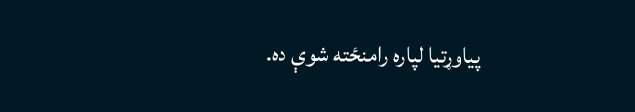پیاوړتیا لپاره رامنځته شوې ده.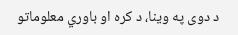د دوی په وینا، د کره او باوري معلوماتو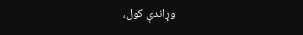وړاندې کول،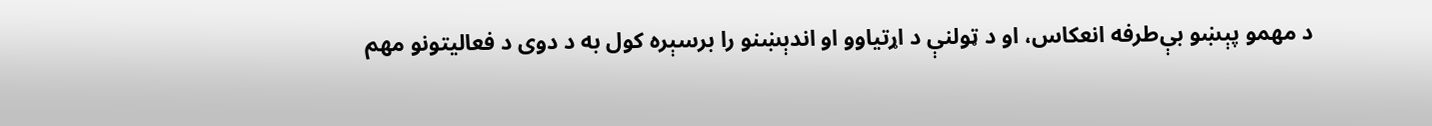د مهمو پېښو بې‌طرفه انعکاس، او د ټولنې د اړتیاوو او اندېښنو را برسېره کول به د دوی د فعالیتونو مهم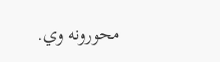محورونه وي.